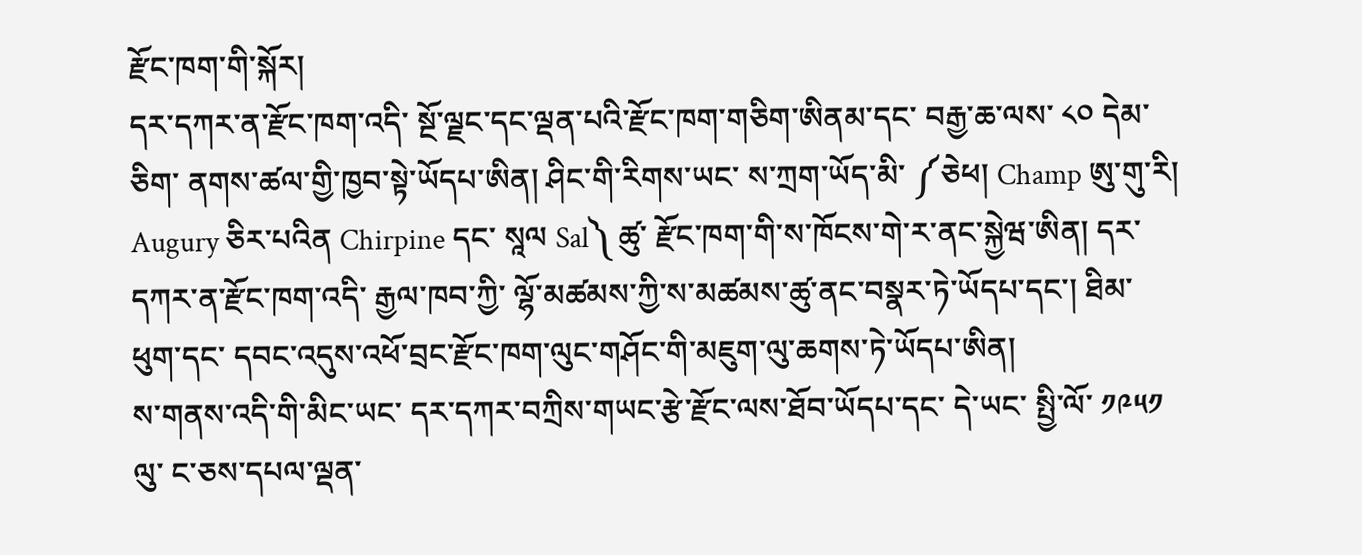རྫོང་ཁག་གི་སྐོར།
དར་དཀར་ན་རྫོང་ཁག་འདི་ སྔོ་ལྗང་དང་ལྡན་པའི་རྫོང་ཁག་གཅིག་ཨིནམ་དང་ བརྒྱ་ཆ་ལས་ ༨༠ དེམ་ཅིག་ ནགས་ཚལ་གྱི་ཁྱབ་སྟེ་ཡོདཔ་ཨིན། ཤིང་གི་རིགས་ཡང་ ས་ཀྲག་ཡོད་མི་ ༼ཅེཕ། Champ ཨུ་གུ་རི། Augury ཅིར་པའིན Chirpine དང་ སཱལ Sal༽ ཚུ་ རྫོང་ཁག་གི་ས་ཁོངས་གེ་ར་ནང་སྐྱེཝ་ཨིན། དར་དཀར་ན་རྫོང་ཁག་འདི་ རྒྱལ་ཁབ་ཀྱི་ ལྷོ་མཚམས་ཀྱི་ས་མཚམས་ཚུ་ནང་བསྣར་ཏེ་ཡོདཔ་དང་། ཐིམ་ཕུག་དང་ དབང་འདུས་འཕོ་བྲང་རྫོང་ཁག་ལུང་གཤོང་གི་མཇུག་ལུ་ཆགས་ཏེ་ཡོདཔ་ཨིན།
ས་གནས་འདི་གི་མིང་ཡང་ དར་དཀར་བཀྲིས་གཡང་རྩེ་རྫོང་ལས་ཐོབ་ཡོདཔ་དང་ དེ་ཡང་ སྤྱི་ལོ་ ༡༩༥༡ ལུ་ ང་ཅས་དཔལ་ལྡན་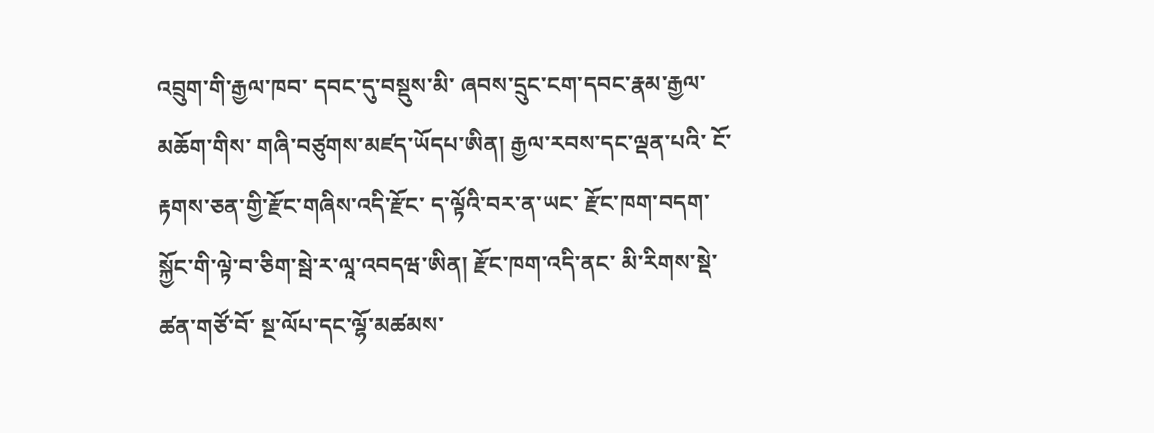འབྲུག་གི་རྒྱལ་ཁབ་ དབང་དུ་བསྡུས་མི་ ཞབས་དྲུང་ངག་དབང་རྣམ་རྒྱལ་མཆོག་གིས་ གཞི་བཙུགས་མཛད་ཡོདཔ་ཨིན། རྒྱལ་རབས་དང་ལྡན་པའི་ ངོ་རྟགས་ཅན་གྱི་རྫོང་གཞིས་འདི་རྫོང་ ད་ལྟོའི་བར་ན་ཡང་ རྫོང་ཁག་བདག་སྐྱོང་གི་ལྟེ་བ་ཅིག་སྦེ་ར་ལཱ་འབདཝ་ཨིན། རྫོང་ཁག་འདི་ནང་ མི་རིགས་སྡེ་ཚན་གཙོ་བོ་ སྔ་ལོཔ་དང་ལྷོ་མཚམས་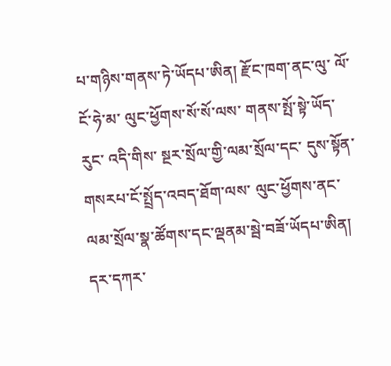པ་གཉིས་གནས་ཏེ་ཡོདཔ་ཨིན། རྫོང་ཁག་ནང་ལུ་ ལོ་ངོ་ཧེ་མ་ ལུང་ཕྱོགས་སོ་སོ་ལས་ གནས་སྤོ་སྟེ་ཡོད་རུང་ འདི་གིས་ སྔར་སྲོལ་གྱི་ལམ་སྲོལ་དང་ དུས་སྟོན་གསརཔ་ངོ་སྤྲོད་འབད་ཐོག་ལས་ ལུང་ཕྱོགས་ནང་ ལམ་སྲོལ་སྣ་ཚོགས་དང་ལྡནམ་སྦེ་བཟོ་ཡོདཔ་ཨིན།
དར་དཀར་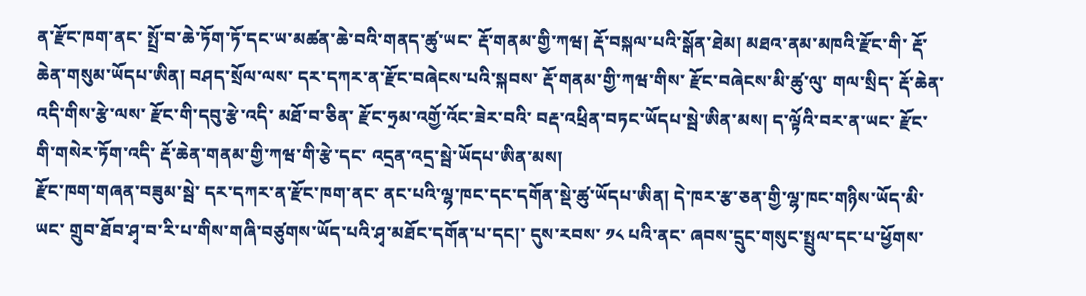ན་རྫོང་ཁག་ནང་ སྤྲོ་བ་ཆེ་ཏོག་ཏོ་དང་ཡ་མཚན་ཆེ་བའི་གནད་ཚུ་ཡང་ རྡོ་གནམ་གྱི་ཀཝ། རྡོ་བསྐལ་པའི་སྒོན་ཐེམ། མཐའ་ནམ་མཁའི་རྫོང་གི་ རྡོ་ཆེན་གསུམ་ཡོདཔ་ཨིན། བཤད་སྲོལ་ལས་ དར་དཀར་ན་རྫོང་བཞེངས་པའི་སྐབས་ རྡོ་གནམ་གྱི་ཀཝ་གིས་ རྫོང་བཞེངས་མི་ཚུ་ལུ་ གལ་སྲིད་ རྡོ་ཆེན་འདི་གིས་རྩེ་ལས་ རྫོང་གི་དབུ་རྩེ་འདི་ མཐོ་བ་ཅིན་ རྫོང་ཧྲམ་འགྱོ་འོང་ཟེར་བའི་ བརྡ་འཕྲིན་བཏང་ཡོདཔ་སྦེ་ཨིན་མས། ད་ལྟོའི་བར་ན་ཡང་ རྫོང་གི་གསེར་ཏོག་འདི་ རྡོ་ཆེན་གནམ་གྱི་ཀཝ་གི་རྩེ་དང་ འདྲན་འདྲ་སྦེ་ཡོདཔ་ཨིན་མས།
རྫོང་ཁག་གཞན་བཟུམ་སྦེ་ དར་དཀར་ན་རྫོང་ཁག་ནང་ ནང་པའི་ལྷ་ཁང་དང་དགོན་སྡེ་ཚུ་ཡོདཔ་ཨིན། དེ་ཁར་རྩ་ཅན་གྱི་ལྷ་ཁང་གཉིས་ཡོད་མི་ཡང་ གྲུབ་ཐོབ་ཤྭ་བ་རི་པ་གིས་གཞི་བཙུགས་ཡོད་པའི་ཤྭ་མཐོང་དགོན་པ་དང།་ དུས་རབས་ ༡༨ པའི་ནང་ ཞབས་དྲུང་གསུང་སྤྲུལ་དང་པ་ཕྱོགས་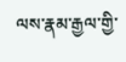ལས་རྣམ་རྒྱལ་གྱི་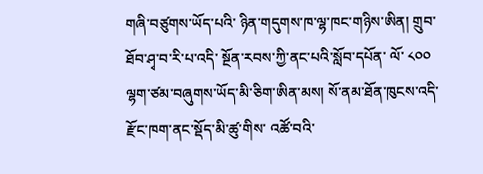གཞི་བཙུགས་ཡོད་པའི་ ཉིན་གདུགས་ཁ་ལྷ་ཁང་གཉིས་ཨིན། གྲུབ་ཐོབ་ཤྭ་བ་རི་པ་འདི་ སྔོན་རབས་ཀྱི་ནང་པའི་སློབ་དཔོན་ ལོ་ ༨༠༠ ལྷག་ཙམ་བཞུགས་ཡོད་མི་ཅིག་ཨིན་མས། སོ་ནམ་ཐོན་ཁུངས་འདི་ རྫོང་ཁག་ནང་སྡོད་མི་ཚུ་གིས་ འཚོ་བའི་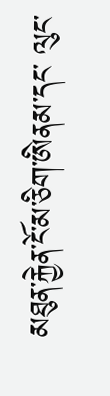མཐུན་རྐྱེན་ངོ་མ་ཅིག་ཨིནམ་དང་ ལུང་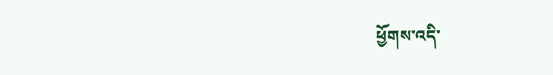ཕྱོགས་འདི་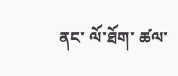ནང་ ལོ་ཐོག་ ཚལ་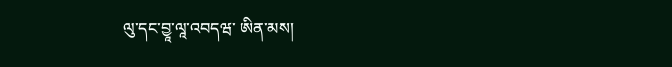ལུ་དང་བྱཱ་ལཱ་འབདཝ་ ཨིན་མས།